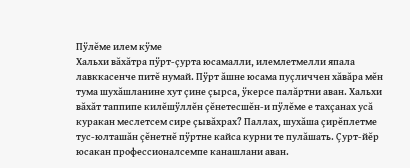Пÿлĕме илем кÿме
Хальхи вăхăтра пÿрт-çурта юсамалли, илемлетмелли япала лавккасенче питĕ нумай. Пÿрт ăшне юсама пуçличчен хăвăра мĕн тума шухăшланине хут çине çырса, ÿкерсе палăртни аван. Хальхи вăхăт таппипе килĕшÿллĕн çĕнетесшĕн-и пÿлĕме е тахçанах усă куракан меслетсем сире çывăхрах? Паллах, шухăша çирĕплетме тус-юлташăн çĕнетнĕ пÿртне кайса курни те пулăшать. Çурт-йĕр юсакан профессионалсемпе канашлани аван.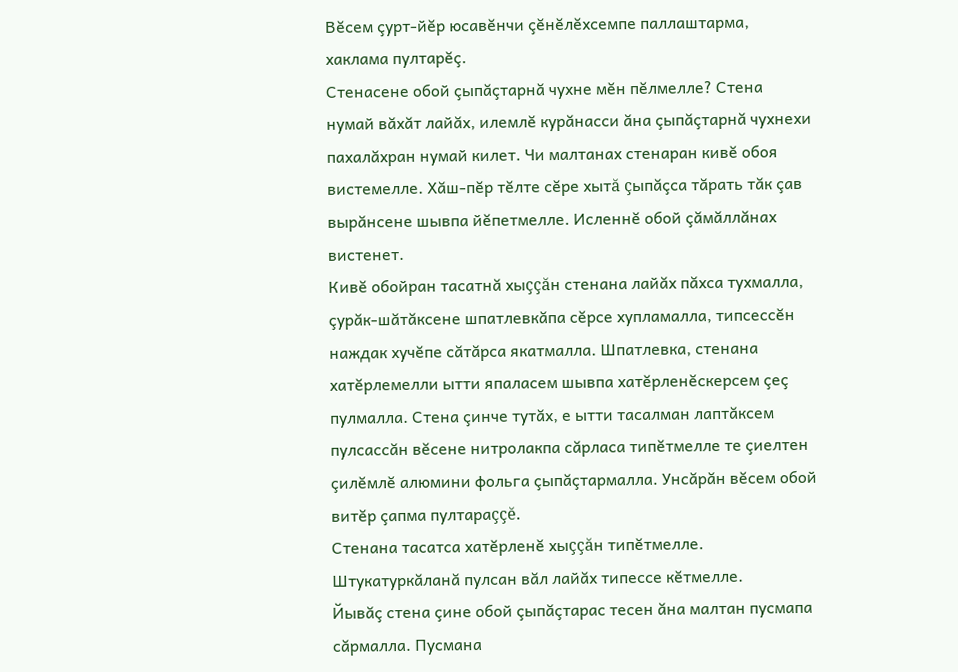Вĕсем çурт-йĕр юсавĕнчи çĕнĕлĕхсемпе паллаштарма, хаклама пултарĕç.
Стенасене обой çыпăçтарнă чухне мĕн пĕлмелле? Стена нумай вăхăт лайăх, илемлĕ курăнасси ăна çыпăçтарнă чухнехи пахалăхран нумай килет. Чи малтанах стенаран кивĕ обоя вистемелле. Хăш-пĕр тĕлте сĕре хытă çыпăçса тăрать тăк çав вырăнсене шывпа йĕпетмелле. Исленнĕ обой çăмăллăнах вистенет.
Кивĕ обойран тасатнă хыççăн стенана лайăх пăхса тухмалла, çурăк-шăтăксене шпатлевкăпа сĕрсе хупламалла, типсессĕн наждак хучĕпе сăтăрса якатмалла. Шпатлевка, стенана хатĕрлемелли ытти япаласем шывпа хатĕрленĕскерсем çеç пулмалла. Стена çинче тутăх, е ытти тасалман лаптăксем пулсассăн вĕсене нитролакпа сăрласа типĕтмелле те çиелтен çилĕмлĕ алюмини фольга çыпăçтармалла. Унсăрăн вĕсем обой витĕр çапма пултараççĕ.
Стенана тасатса хатĕрленĕ хыççăн типĕтмелле. Штукатуркăланă пулсан вăл лайăх типессе кĕтмелле.
Йывăç стена çине обой çыпăçтарас тесен ăна малтан пусмапа сăрмалла. Пусмана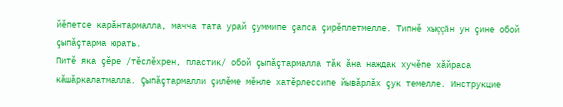йĕпетсе карăнтармалла, мачча тата урай çуммипе çапса çирĕплетмелле. Типнĕ хыççăн ун çине обой çыпăçтарма юрать.
Питĕ яка çĕре /тĕслĕхрен, пластик/ обой çыпăçтармалла тăк ăна наждак хучĕпе хăйраса кăшăркалатмалла. Çыпăçтармалли çилĕме мĕнле хатĕрлессипе йывăрлăх çук темелле. Инструкцие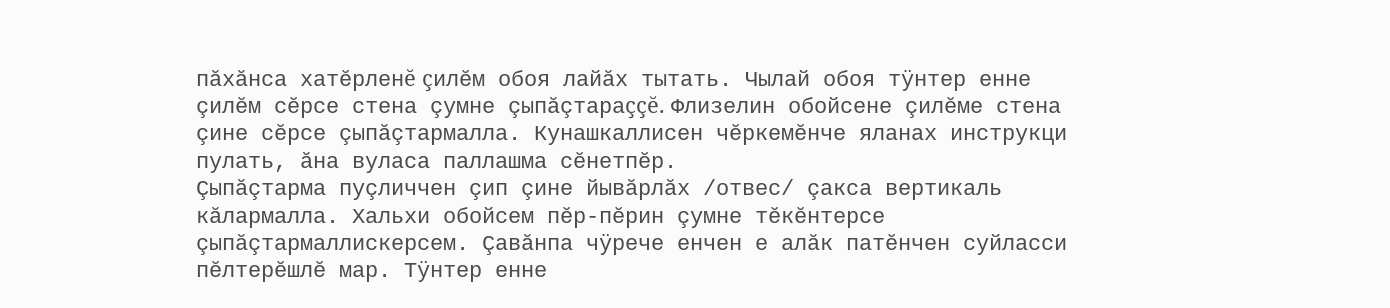пăхăнса хатĕрленĕ çилĕм обоя лайăх тытать. Чылай обоя тÿнтер енне çилĕм сĕрсе стена çумне çыпăçтараççĕ. Флизелин обойсене çилĕме стена çине сĕрсе çыпăçтармалла. Кунашкаллисен чĕркемĕнче яланах инструкци пулать, ăна вуласа паллашма сĕнетпĕр.
Çыпăçтарма пуçличчен çип çине йывăрлăх /отвес/ çакса вертикаль кăлармалла. Хальхи обойсем пĕр-пĕрин çумне тĕкĕнтерсе çыпăçтармаллискерсем. Çавăнпа чÿрече енчен е алăк патĕнчен суйласси пĕлтерĕшлĕ мар. Тÿнтер енне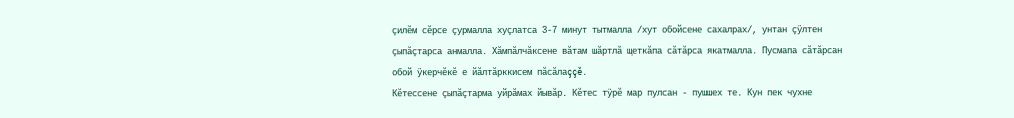çилĕм сĕрсе çурмалла хуçлатса 3-7 минут тытмалла /хут обойсене сахалрах/, унтан çÿлтен çыпăçтарса анмалла. Хăмпăлчăксене вăтам шăртлă щеткăпа сăтăрса якатмалла. Пусмапа сăтăрсан обой ÿкерчĕкĕ е йăлтăрккисем пăсăлаççĕ.
Кĕтессене çыпăçтарма уйрăмах йывăр. Кĕтес тÿрĕ мар пулсан - пушшех те. Кун пек чухне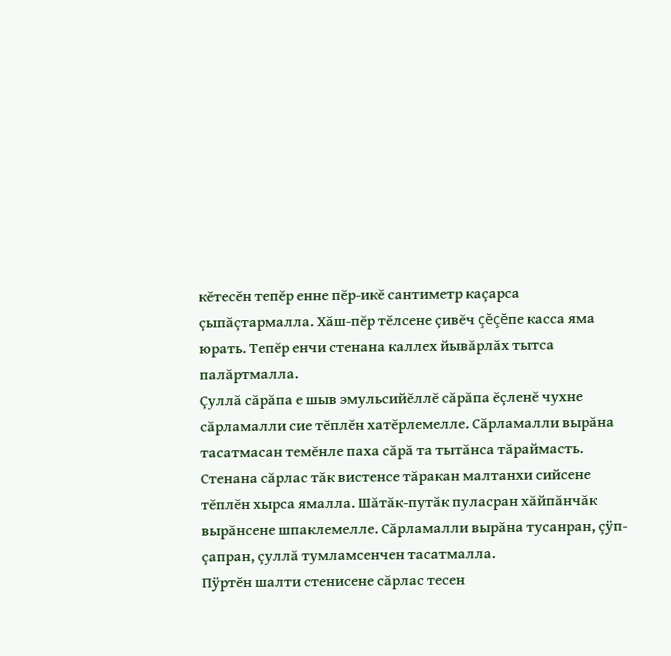кĕтесĕн тепĕр енне пĕр-икĕ сантиметр каçарса çыпăçтармалла. Хăш-пĕр тĕлсене çивĕч çĕçĕпе касса яма юрать. Тепĕр енчи стенана каллех йывăрлăх тытса палăртмалла.
Çуллă сăрăпа е шыв эмульсийĕллĕ сăрăпа ĕçленĕ чухне сăрламалли сие тĕплĕн хатĕрлемелле. Сăрламалли вырăна тасатмасан темĕнле паха сăрă та тытăнса тăраймасть. Стенана сăрлас тăк вистенсе тăракан малтанхи сийсене тĕплĕн хырса ямалла. Шăтăк-путăк пуласран хăйпăнчăк вырăнсене шпаклемелле. Сăрламалли вырăна тусанран, çÿп-çапран, çуллă тумламсенчен тасатмалла.
Пÿртĕн шалти стенисене сăрлас тесен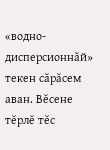«водно-дисперсионнăй» текен сăрăсем аван. Вĕсене тĕрлĕ тĕс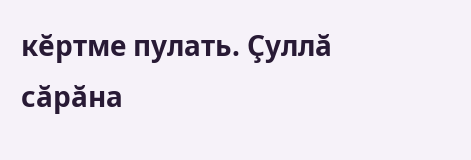кĕртме пулать. Çуллă сăрăна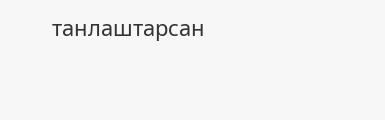танлаштарсан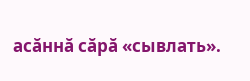асăннă сăрă «сывлать».